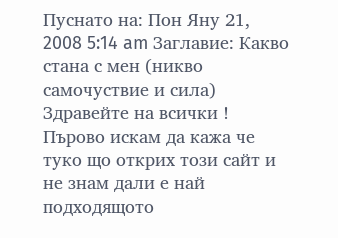Пуснато на: Пон Яну 21, 2008 5:14 am Заглавие: Какво стана с мен (никво самочуствие и сила)
Здравейте на всички !
Пърово искам да кажа че туко що открих този сайт и не знам дали е най подходящото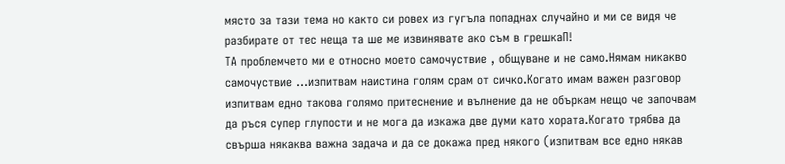място за тази тема но както си ровех из гугъла попаднах случайно и ми се видя че разбирате от тес неща та ше ме извинявате ако съм в грешкаП!
ТА проблемчето ми е относно моето самочуствие , общуване и не само.Нямам никакво самочуствие ...изпитвам наистина голям срам от сичко.Когато имам важен разговор изпитвам едно такова голямо притеснение и вълнение да не объркам нещо че започвам да ръся супер глупости и не мога да изкажа две думи като хората.Когато трябва да свърша някаква важна задача и да се докажа пред някого (изпитвам все едно някав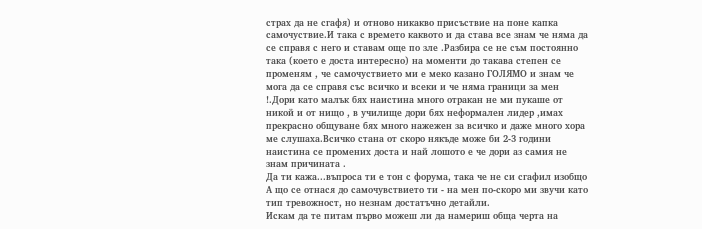страх да не сгафя) и отново никакво присъствие на поне капка самочуствие.И така с времето каквото и да става все знам че няма да се справя с него и ставам още по зле .Разбира се не съм постоянно така (което е доста интересно) на моменти до такава степен се променям , че самочуствието ми е меко казано ГОЛЯМО и знам че мога да се справя със всичко и всеки и че няма граници за мен !.Дори като малък бях наистина много отракан не ми пукаше от никой и от нищо , в училище дори бях неформален лидер ,имах прекрасно общуване бях много нажежен за всичко и даже много хора ме слушаха.Всичко стана от скоро някъде може би 2-3 години наистина се промених доста и най лошото е че дори аз самия не знам причината .
Да ти кажа...въпроса ти е тон с форума, така че не си сгафил изобщо
А що се отнася до самочувствието ти - на мен по-скоро ми звучи като тип тревожност, но незнам достатъчно детайли.
Искам да те питам първо можеш ли да намериш обща черта на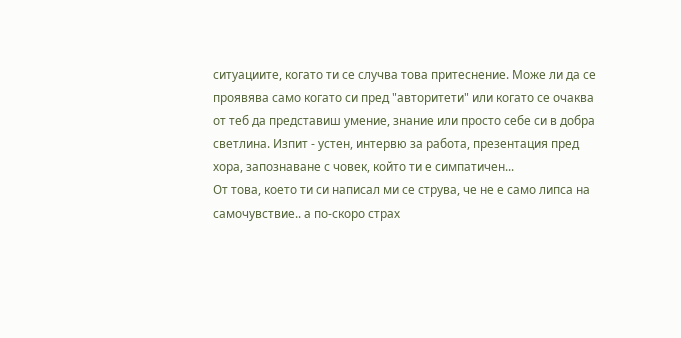ситуациите, когато ти се случва това притеснение. Може ли да се проявява само когато си пред "авторитети" или когато се очаква от теб да представиш умение, знание или просто себе си в добра светлина. Изпит - устен, интервю за работа, презентация пред хора, запознаване с човек, който ти е симпатичен...
От това, което ти си написал ми се струва, че не е само липса на самочувствие.. а по-скоро страх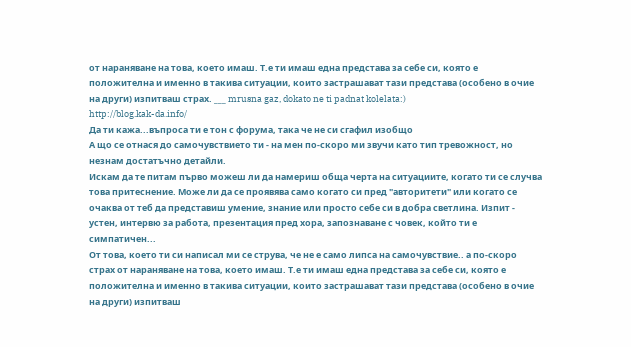от нараняване на това, което имаш. Т.е ти имаш една представа за себе си, която е положителна и именно в такива ситуации, които застрашават тази представа (особено в очие на други) изпитваш страх. ___ mrusna gaz, dokato ne ti padnat kolelata:)
http://blog.kak-da.info/
Да ти кажа...въпроса ти е тон с форума, така че не си сгафил изобщо
А що се отнася до самочувствието ти - на мен по-скоро ми звучи като тип тревожност, но незнам достатъчно детайли.
Искам да те питам първо можеш ли да намериш обща черта на ситуациите, когато ти се случва това притеснение. Може ли да се проявява само когато си пред "авторитети" или когато се очаква от теб да представиш умение, знание или просто себе си в добра светлина. Изпит - устен, интервю за работа, презентация пред хора, запознаване с човек, който ти е симпатичен...
От това, което ти си написал ми се струва, че не е само липса на самочувствие.. а по-скоро страх от нараняване на това, което имаш. Т.е ти имаш една представа за себе си, която е положителна и именно в такива ситуации, които застрашават тази представа (особено в очие на други) изпитваш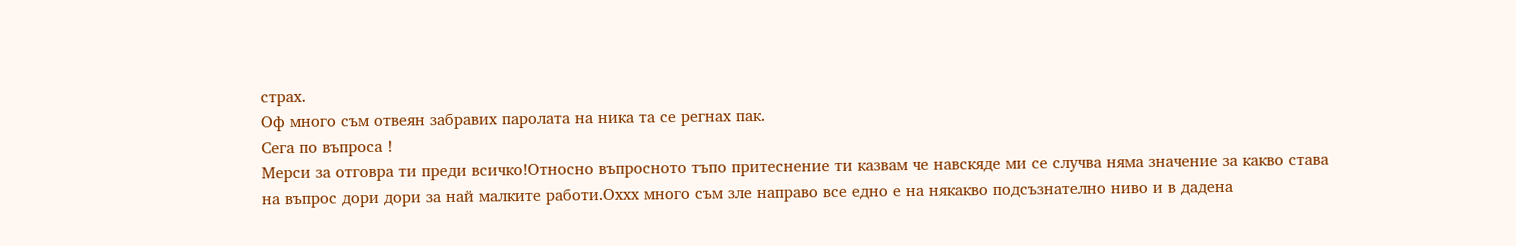страх.
Оф много съм отвеян забравих паролата на ника та се регнах пак.
Сега по въпроса !
Мерси за отговра ти преди всичко!Относно въпросното тъпо притеснение ти казвам че навскяде ми се случва няма значение за какво става на въпрос дори дори за най малките работи.Оххх много съм зле направо все едно е на някакво подсъзнателно ниво и в дадена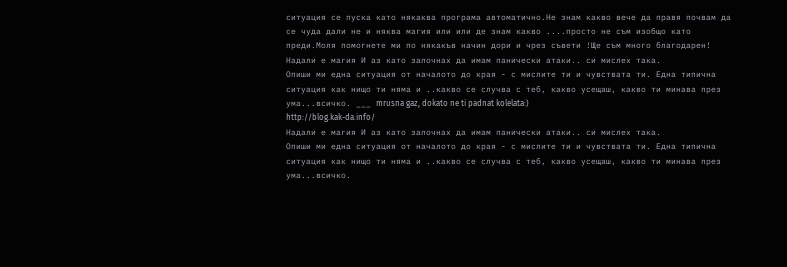ситуация се пуска като някаква програма автоматично.Не знам какво вече да правя почвам да се чуда дали не и няква магия или или де знам какво ....просто не съм изобщо като преди.Моля помогнете ми по някакъв начин дори и чрез съвети !Ще съм много благодарен!
Надали е магия И аз като започнах да имам панически атаки.. си мислех така.
Опиши ми една ситуация от началото до края - с мислите ти и чувствата ти. Една типична ситуация как нищо ти няма и ..какво се случва с теб, какво усещаш, какво ти минава през ума...всичко. ___ mrusna gaz, dokato ne ti padnat kolelata:)
http://blog.kak-da.info/
Надали е магия И аз като започнах да имам панически атаки.. си мислех така.
Опиши ми една ситуация от началото до края - с мислите ти и чувствата ти. Една типична ситуация как нищо ти няма и ..какво се случва с теб, какво усещаш, какво ти минава през ума...всичко.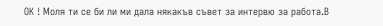ОК ! Моля ти се би ли ми дала някакъв съвет за интервю за работа.В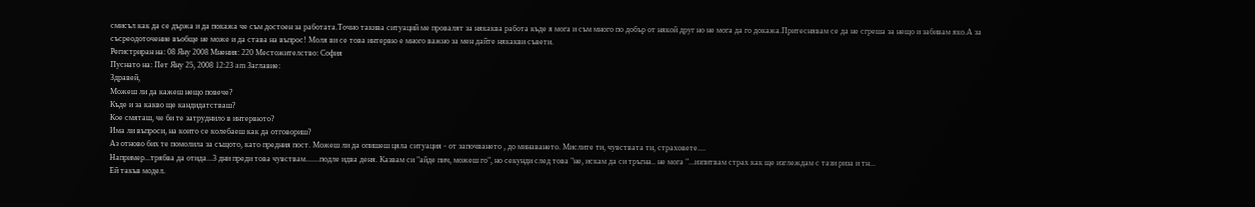смисъл как да се държа и да покажа че съм достоен за работата.Точно такива ситуаций ме провалят за някаква работа къде я мога и съм много по добър от някой друг но не мога да го докажа.Притеснявам се да не сгреша за нещо и забивам яко.А за съсреодоточение въобще не може и да става на въпрос! Моля ви се това интервю е много важно за мен дайте някакви съвети.
Регистриран на: 08 Яну 2008 Мнения: 220 Местожителство: София
Пуснато на: Пет Яну 25, 2008 12:23 am Заглавие:
Здравей,
Можеш ли да кажеш нещо повече?
Къде и за какво ще кандидатстваш?
Кое смяташ, че би те затруднило в интервюто?
Има ли въпроси, на които се колебаеш как да отговориш?
Аз отново бих те помолила за същото, като предния пост. Можеш ли да опишеш цяла ситуация - от започването , до минаването. Мислите ти, чувствата ти, страховете....
Например...трябва да отида...3 дни преди това чувствам.......подле идва деня. Казвам си "айде пич, можеш го", но секунди след това "не, искам да си тръгна.. не мога "...изпитвам страх как ще изглеждам с тази риза и тн...
Ей такъв модел.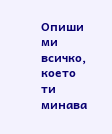Опиши ми всичко, което ти минава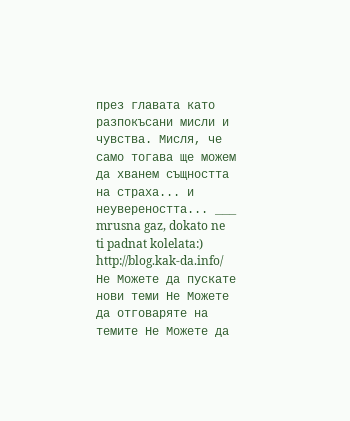през главата като разпокъсани мисли и чувства. Мисля, че само тогава ще можем да хванем същността на страха... и неувереността... ___ mrusna gaz, dokato ne ti padnat kolelata:)
http://blog.kak-da.info/
Не Можете да пускате нови теми Не Можете да отговаряте на темите Не Можете да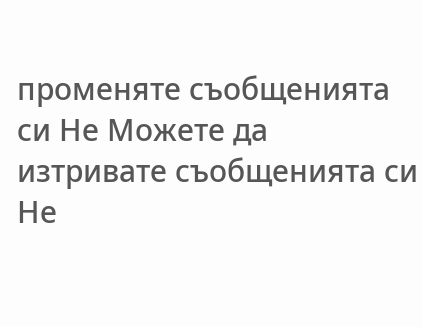променяте съобщенията си Не Можете да изтривате съобщенията си Не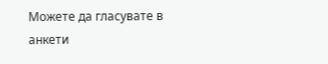Можете да гласувате в анкети